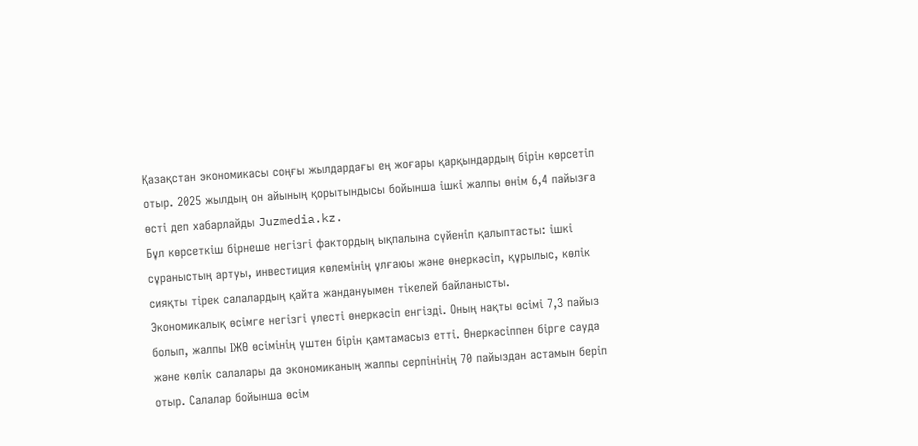Қазақстан экономикасы соңғы жылдардағы ең жоғары қарқындардың бірін көрсетіп отыр. 2025 жылдың он айының қорытындысы бойынша ішкі жалпы өнім 6,4 пайызға өсті деп хабарлайды Juzmedia.kz.
Бұл көрсеткіш бірнеше негізгі фактордың ықпалына сүйеніп қалыптасты: ішкі сұраныстың артуы, инвестиция көлемінің ұлғаюы және өнеркәсіп, құрылыс, көлік сияқты тірек салалардың қайта жандануымен тікелей байланысты.
Экономикалық өсімге негізгі үлесті өнеркәсіп енгізді. Оның нақты өсімі 7,3 пайыз болып, жалпы ІЖӨ өсімінің үштен бірін қамтамасыз етті. Өнеркәсіппен бірге сауда және көлік салалары да экономиканың жалпы серпінінің 70 пайыздан астамын беріп отыр. Салалар бойынша өсім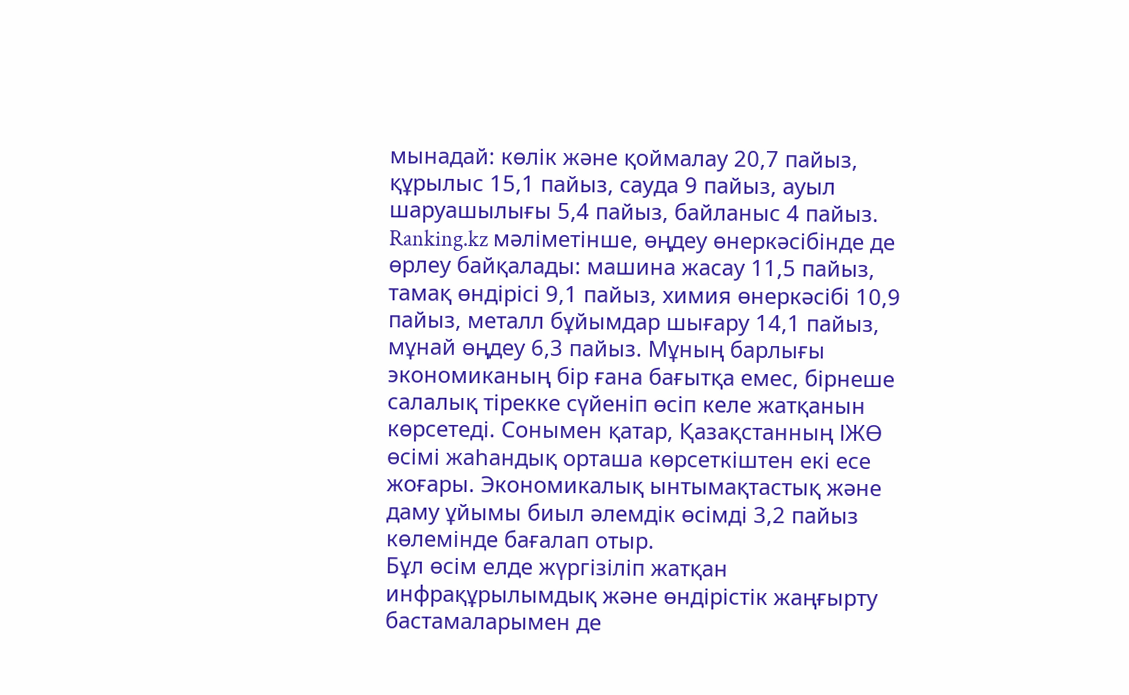мынадай: көлік және қоймалау 20,7 пайыз, құрылыс 15,1 пайыз, сауда 9 пайыз, ауыл шаруашылығы 5,4 пайыз, байланыс 4 пайыз.
Ranking.kz мәліметінше, өңдеу өнеркәсібінде де өрлеу байқалады: машина жасау 11,5 пайыз, тамақ өндірісі 9,1 пайыз, химия өнеркәсібі 10,9 пайыз, металл бұйымдар шығару 14,1 пайыз, мұнай өңдеу 6,3 пайыз. Мұның барлығы экономиканың бір ғана бағытқа емес, бірнеше салалық тірекке сүйеніп өсіп келе жатқанын көрсетеді. Сонымен қатар, Қазақстанның ІЖӨ өсімі жаһандық орташа көрсеткіштен екі есе жоғары. Экономикалық ынтымақтастық және даму ұйымы биыл әлемдік өсімді 3,2 пайыз көлемінде бағалап отыр.
Бұл өсім елде жүргізіліп жатқан инфрақұрылымдық және өндірістік жаңғырту бастамаларымен де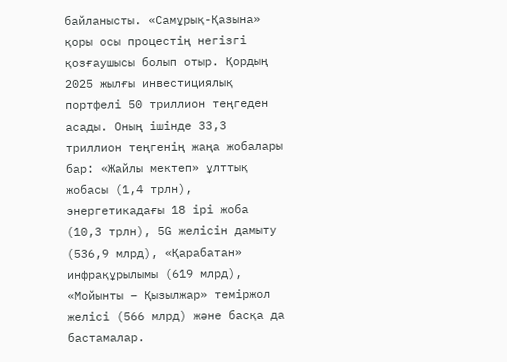байланысты. «Самұрық-Қазына» қоры осы процестің негізгі қозғаушысы болып отыр. Қордың 2025 жылғы инвестициялық портфелі 50 триллион теңгеден асады. Оның ішінде 33,3 триллион теңгенің жаңа жобалары бар: «Жайлы мектеп» ұлттық жобасы (1,4 трлн), энергетикадағы 18 ірі жоба (10,3 трлн), 5G желісін дамыту (536,9 млрд), «Қарабатан» инфрақұрылымы (619 млрд), «Мойынты – Қызылжар» теміржол желісі (566 млрд) және басқа да бастамалар.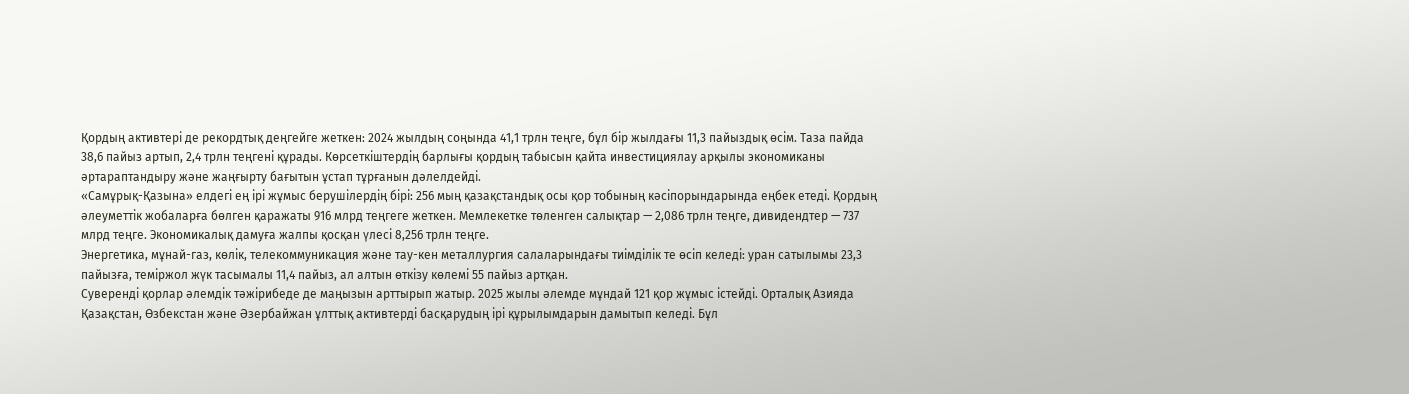Қордың активтері де рекордтық деңгейге жеткен: 2024 жылдың соңында 41,1 трлн теңге, бұл бір жылдағы 11,3 пайыздық өсім. Таза пайда 38,6 пайыз артып, 2,4 трлн теңгені құрады. Көрсеткіштердің барлығы қордың табысын қайта инвестициялау арқылы экономиканы әртараптандыру және жаңғырту бағытын ұстап тұрғанын дәлелдейді.
«Самұрық-Қазына» елдегі ең ірі жұмыс берушілердің бірі: 256 мың қазақстандық осы қор тобының кәсіпорындарында еңбек етеді. Қордың әлеуметтік жобаларға бөлген қаражаты 916 млрд теңгеге жеткен. Мемлекетке төленген салықтар — 2,086 трлн теңге, дивидендтер — 737 млрд теңге. Экономикалық дамуға жалпы қосқан үлесі 8,256 трлн теңге.
Энергетика, мұнай-газ, көлік, телекоммуникация және тау-кен металлургия салаларындағы тиімділік те өсіп келеді: уран сатылымы 23,3 пайызға, теміржол жүк тасымалы 11,4 пайыз, ал алтын өткізу көлемі 55 пайыз артқан.
Суверенді қорлар әлемдік тәжірибеде де маңызын арттырып жатыр. 2025 жылы әлемде мұндай 121 қор жұмыс істейді. Орталық Азияда Қазақстан, Өзбекстан және Әзербайжан ұлттық активтерді басқарудың ірі құрылымдарын дамытып келеді. Бұл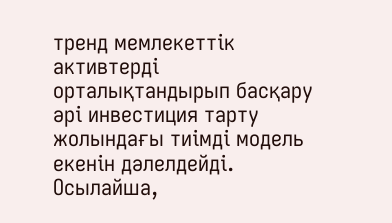тренд мемлекеттік активтерді орталықтандырып басқару әрі инвестиция тарту жолындағы тиімді модель екенін дәлелдейді.
Осылайша,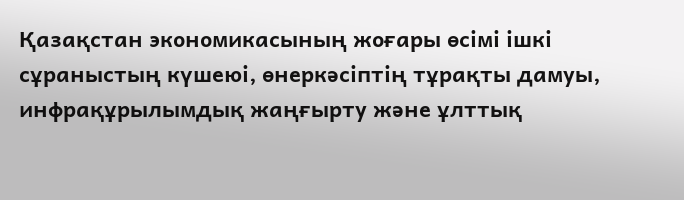Қазақстан экономикасының жоғары өсімі ішкі сұраныстың күшеюі, өнеркәсіптің тұрақты дамуы, инфрақұрылымдық жаңғырту және ұлттық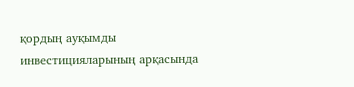қордың ауқымды инвестицияларының арқасында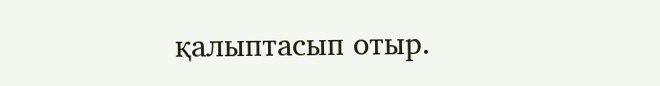қалыптасып отыр.